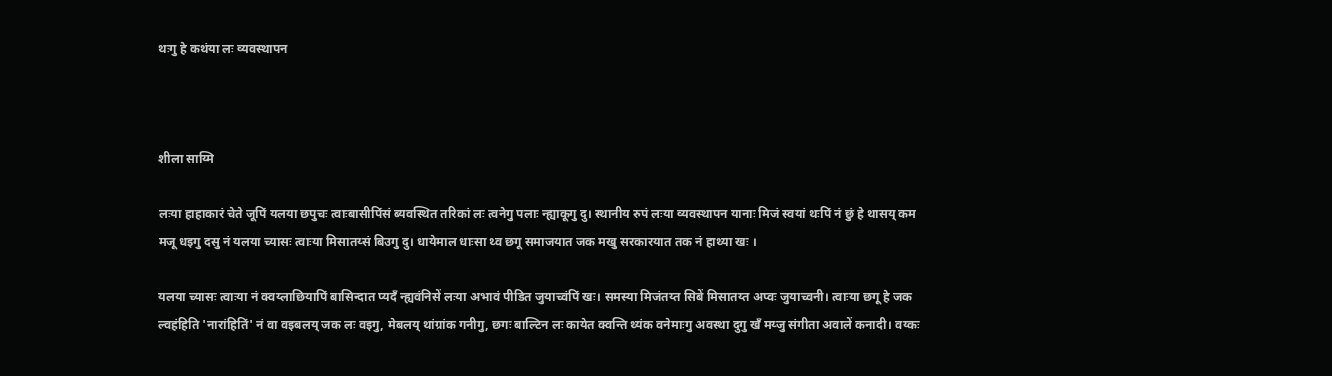थःगु हे कथंया लः व्यवस्थापन



शीला साय्मि

लःया हाहाकारं चेते जूपिं यलया छपुचः त्वाःबासीपिंसं ब्यवस्थित तरिकां लः त्वनेगु पलाः न्ह्याकूगु दु। स्थानीय रुपं लःया व्यवस्थापन यानाः मिजं स्वयां थःपिं नं छुं हे थासय् कम मजू धइगु दसु नं यलया च्यासः त्वाःया मिसातय्सं बिउगु दु। धायेमाल धाःसा थ्व छगू समाजयात जक मखु सरकारयात तक नं हाथ्या खः ।

यलया च्यासः त्वाःया नं क्वय्लाछियापिं बासिन्दात प्यदँ न्ह्यवंनिसें लःया अभावं पीडित जुयाच्वंपिं खः। समस्या मिजंतय्त सिबें मिसातय्त अप्वः जुयाच्वनी। त्वाःया छगू हे जक ल्वहंहिति 'नारांहितिं' नं वा वइबलय् जक लः वइगु, मेबलय् थांग्रांक गनीगु, छगः बाल्टिन लः कायेत क्वन्ति थ्यंक वनेमाःगु अवस्था दुगु खँ मय्जु संगीता अवालें कनादी। वय्कः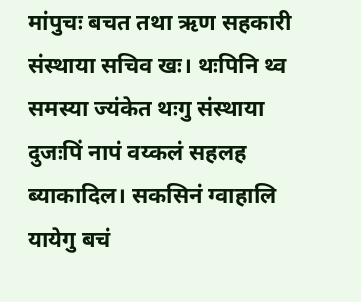मांपुचः बचत तथा ऋण सहकारी संस्थाया सचिव खः। थःपिनि थ्व समस्या ज्यंकेत थःगु संस्थाया दुजःपिं नापं वय्कलं सहलह ब्याकादिल। सकसिनं ग्वाहालि यायेगु बचं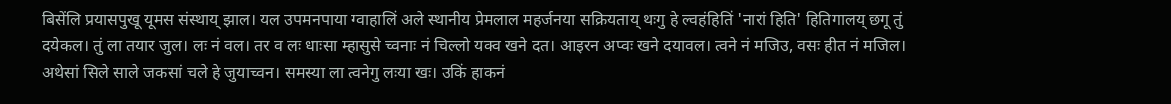बिसेंलि प्रयासपुखू यूमस संस्थाय् झाल। यल उपमनपाया ग्वाहालिं अले स्थानीय प्रेमलाल महर्जनया सक्रियताय् थःगु हे ल्वहंहितिं 'नारां हिति' हितिगालय् छगू तुं दयेकल। तुं ला तयार जुल। लः नं वल। तर व लः धाःसा म्हासुसे च्वनाः नं चिल्लो यक्व खने दत। आइरन अप्वः खने दयावल। त्वने नं मजिउ, वसः हीत नं मजिल। अथेसां सिले साले जकसां चले हे जुयाच्वन। समस्या ला त्वनेगु लःया खः। उकिं हाकनं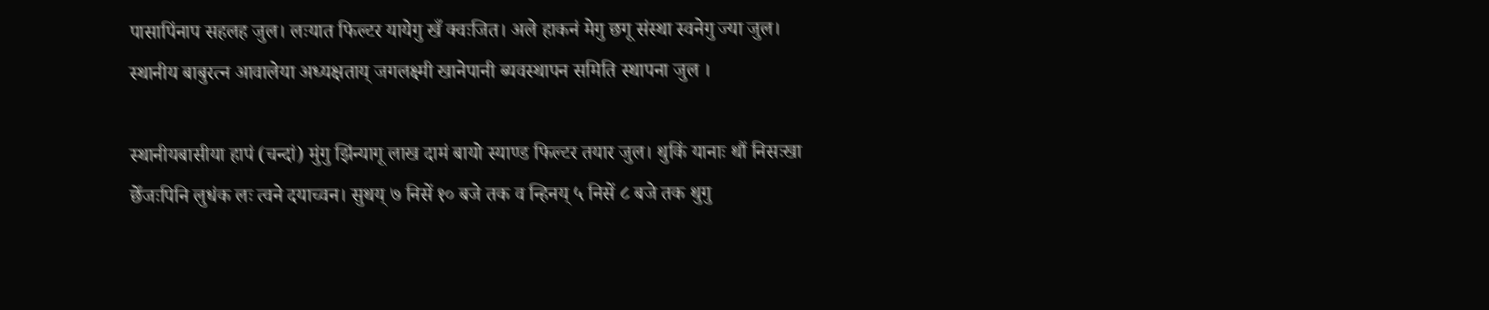पासापिंनाप सहलह जुल। लःयात फिल्टर यायेगु खँ क्वःजित। अले हाकनं मेगु छगू संस्था स्वनेगु ज्या जुल। स्थानीय बाबुरत्न आवालेया अध्यक्षताय् जगलक्ष्मी खानेपानी ब्यवस्थापन समिति स्थापना जुल ।

स्थानीयबासीया हापं (चन्दां) मुंगु झिंन्यागू लाख दामं बायो स्याण्ड फिल्टर तयार जुल। थुकिं यानाः थौं निसःखा छेँजःपिनि लुधंक लः त्वने दयाच्वन। सुथय् ७ निसें १० बजे तक व न्हिनय् ५ निसें ८ बजे तक थुगु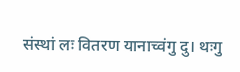संस्थां लः वितरण यानाच्वंगु दु। थःगु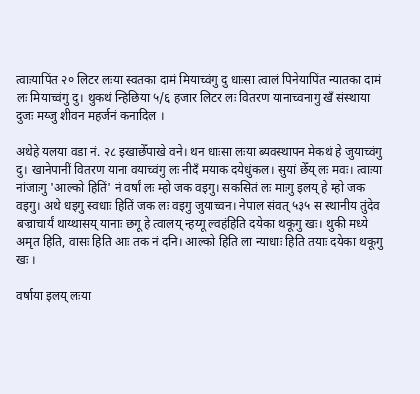त्वाःयापिंत २० लिटर लःया स्वतका दामं मियाच्वंगु दु धाःसा त्वालं पिनेयापिंत न्यातका दामं लः मियाच्वंगु दु। थुकथं न्हिछिया ५/६ हजार लिटर लः वितरण यानाच्वनागु खँ संस्थाया दुजः मय्जु शीवन महर्जनं कनादिल ।

अथेहे यलया वडा नं. २८ इखाछेँपाखे वने। थन धाःसा लःया ब्यवस्थापन मेकथं हे जुयाच्वंगु दु। खानेपानीं वितरण याना वयाच्वंगु लः नीदँ मयाक दयेधुंकल। सुयां छेँय् लः मवः। त्वाःया नांजाःगु 'आल्को हितिं' नं वर्षां लः म्हो जक वइगु। सकसितं लः माःगु इलय् हे म्हो जक वइगु। अथे धइगु स्वधाः हितिं जक लः वइगु जुयाच्वन। नेपाल संवत् ५३५ स स्थानीय तुंदेव बज्राचार्यं थाय्थासय् यानाः छगू हे त्वालय् न्हय्गू ल्वहंहिति दयेका थकूगु खः। थुकी मध्ये अमृत हिति, वासः हिति आः तक नं दनि। आल्को हिति ला न्याधाः हिति तयाः दयेका थकूगु खः ।

वर्षाया इलय् लःया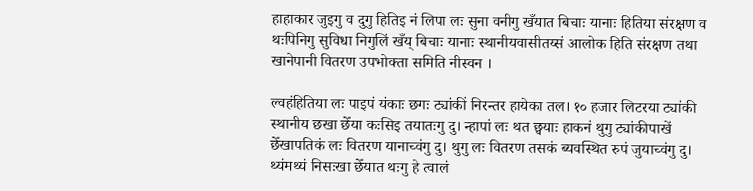हाहाकार जुइगु व दुगु हितिइ नं लिपा लः सुना वनीगु खँयात बिचाः यानाः हितिया संरक्षण व थःपिनिगु सुविधा निगुलिं खँय् बिचाः यानाः स्थानीयवासीतय्सं आलोक हिति संरक्षण तथा खानेपानी वितरण उपभोक्ता समिति नीस्वन ।

ल्वहंहितिया लः पाइपं यंकाः छगः ट्यांकीं निरन्तर हायेका तल। १० हजार लिटरया ट्यांकी स्थानीय छखा छेँया कःसिइ तयातःगु दु। न्हापां लः थत छ्वयाः हाकनं थुगु ट्यांकीपाखें छेँखापतिकं लः वितरण यानाच्वंगु दु। थुगु लः वितरण तसकं ब्यवस्थित रुपं जुयाच्वंगु दु। थ्यंमथ्यं निसःखा छेँयात थःगु हे त्वालं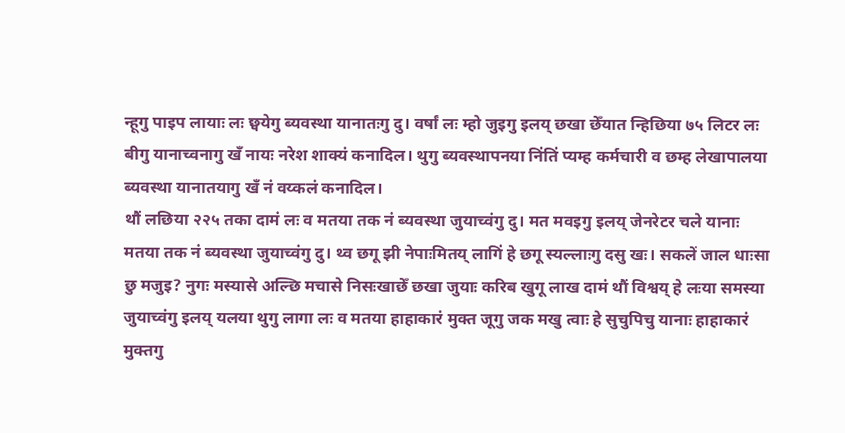न्हूगु पाइप लायाः लः छ्वयेगु ब्यवस्था यानातःगु दु। वर्षां लः म्हो जुइगु इलय् छखा छेँयात न्हिछिया ७५ लिटर लः बीगु यानाच्वनागु खँ नायः नरेश शाक्यं कनादिल। थुगु ब्यवस्थापनया निंतिं प्यम्ह कर्मचारी व छम्ह लेखापालया ब्यवस्था यानातयागु खँ नं वय्कलं कनादिल।
थौं लछिया २२५ तका दामं लः व मतया तक नं ब्यवस्था जुयाच्वंगु दु। मत मवइगु इलय् जेनरेटर चले यानाः मतया तक नं ब्यवस्था जुयाच्वंगु दु। थ्व छगू झी नेपाःमितय् लागिं हे छगू स्यल्लाःगु दसु खः। सकलें जाल धाःसा छु मजुइ? नुगः मस्यासे अल्छि मचासे निसःखाछेँ छखा जुयाः करिब खुगू लाख दामं थौं विश्वय् हे लःया समस्या जुयाच्वंगु इलय् यलया थुगु लागा लः व मतया हाहाकारं मुक्त जूगु जक मखु त्वाः हे सुचुपिचु यानाः हाहाकारं मुक्तगु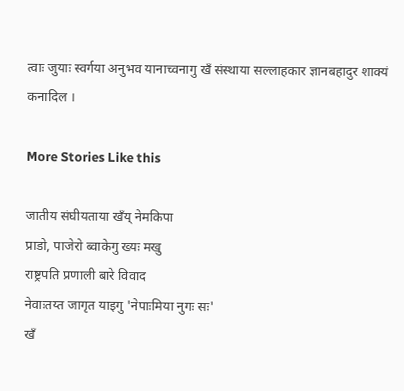त्वाः जुयाः स्वर्गया अनुभव यानाच्वनागु खँ संस्थाया सल्लाहकार ज्ञानबहादुर शाक्यं कनादिल ।

More Stories Like this

जातीय संघीयताया खँय् नेमकिपा
प्राडो, पाजेरो ब्वाकेगु ख्यः मखु
राष्ट्रपति प्रणाली बारे विवाद
नेवाःतय्त जागृत याइगु 'नेपाःमिया नुगः सः'
खँ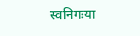स्वनिगःया